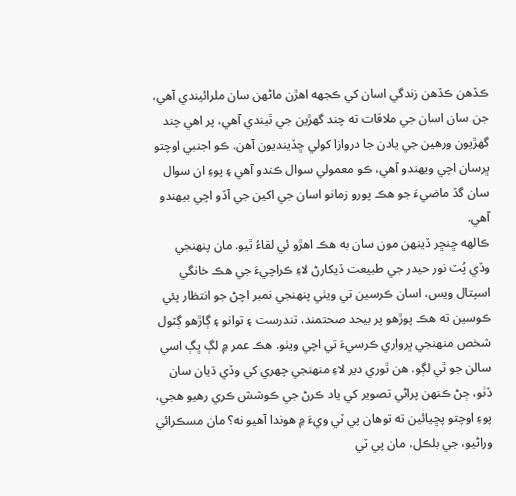ڪڏهن ڪڏهن زندگي اسان کي ڪجهه اهڙن ماڻهن سان ملرائيندي آهي، جن سان اسان جي ملاقات ته چند گهڙين جي ٿيندي آهي، پر اهي چند گهڙيون ورهين جي يادن جا دروازا کولي ڇڏينديون آهن. ڪو اجنبي اوچتو ڀرسان اچي ويهندو آهي، ڪو معمولي سوال ڪندو آهي ۽ پوءِ ان سوال سان گڏ ماضيءَ جو هڪ پورو زمانو اسان جي اکين جي آڏو اچي بيهندو آهي.
ڪالهه ڇنڇر ڏينهن مون سان به هڪ اهڙو ئي لقاءُ ٿيو. مان پنهنجي وڏي پُٽ نور حيدر جي طبيعت ڏيکارڻ لاءِ ڪراچيءَ جي هڪ خانگي اسپتال ويس، اسان ڪرسين تي ويٺي پنهنجي نمبر اچڻ جو انتظار پئي ڪوسين ته هڪ پوڙهو پر بيحد صحتمند، تندرست ۽ توانو ۽ ڳاڙهو ڳٽول شخص منهنجي ڀرواري ڪرسيءَ تي اچي ويٺو. هڪ عمر ۾ لڳ ڀڳ اسي سالن جو ٿي لڳو. هن ٿوري دير لاءِ منهنجي چهري کي وڏي ڌيان سان ڏٺو، ڄڻ ڪنهن پراڻي تصوير کي ياد ڪرڻ جي ڪوشش ڪري رهيو هجي، پوءِ اوچتو پڇيائين ته توهان پي ٽي ويءَ ۾ هوندا آهيو نه؟ مان مسڪرائي وراڻيو، جي بلڪل، مان پي ٽي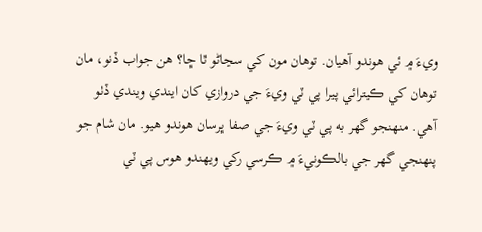ويءَ ۾ ئي هوندو آهيان. توهان مون کي سڃاڻو ٿا ڇا؟ هن جواب ڏنو، مان توهان کي ڪيترائي پيرا پي ٽي ويءَ جي دروازي کان ايندي ويندي ڏٺو آهي. منهنجو گهر به پي ٽي ويءَ جي صفا ڀرسان هوندو هيو. مان شام جو پنهنجي گهر جي بالڪونيءَ ۾ ڪرسي رکي ويهندو هوس پي ٽي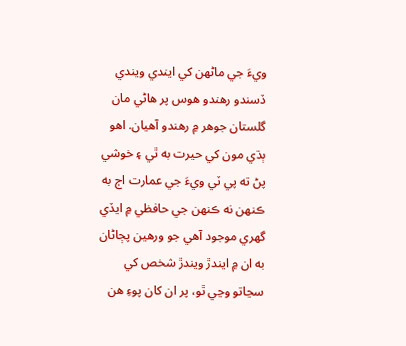ويءَ جي ماڻهن کي ايندي ويندي ڏسندو رهندو هوس پر هاڻي مان گلستان جوهر ۾ رهندو آهيان. اهو ٻڌي مون کي حيرت به ٿي ۽ خوشي پڻ ته پي ٽي ويءَ جي عمارت اڄ به ڪنهن نه ڪنهن جي حافظي ۾ ايڏي گهري موجود آهي جو ورهين پڄاڻان به ان ۾ ايندڙ ويندڙ شخص کي سڃاتو وڃي ٿو، پر ان کان پوءِ هن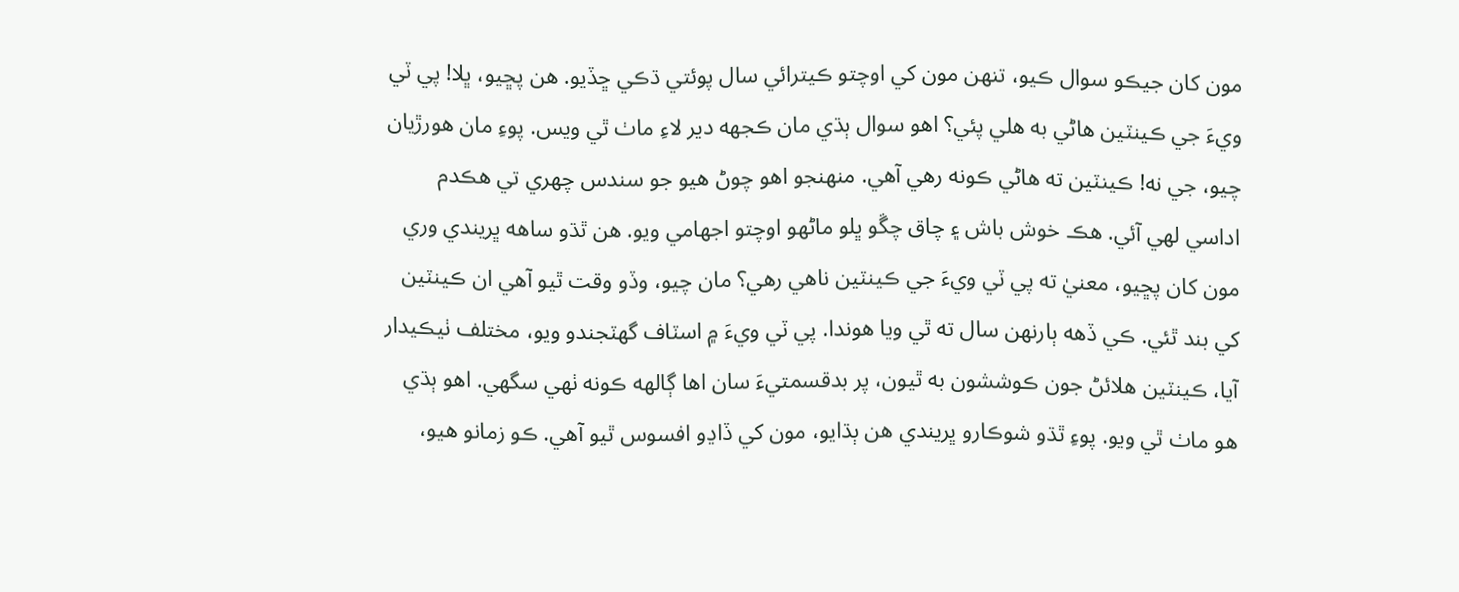مون کان جيڪو سوال ڪيو، تنهن مون کي اوچتو ڪيترائي سال پوئتي ڌڪي ڇڏيو. هن پڇيو، ڀلا! پي ٽي ويءَ جي ڪينٽين هاڻي به هلي پئي؟ اهو سوال ٻڌي مان ڪجهه دير لاءِ ماٺ ٿي ويس. پوءِ مان هورڙيان چيو، جي نه! ڪينٽين ته هاڻي ڪونه رهي آهي. منهنجو اهو چوڻ هيو جو سندس چهري تي هڪدم اداسي لهي آئي. هڪ خوش باش ۽ چاق چڱو ڀلو ماڻهو اوچتو اجهامي ويو. هن ٿڌو ساهه ڀريندي وري مون کان پڇيو، معنيٰ ته پي ٽي ويءَ جي ڪينٽين ناهي رهي؟ مان چيو، وڏو وقت ٿيو آهي ان ڪينٽين کي بند ٿئي. ڪي ڏهه ٻارنهن سال ته ٿي ويا هوندا. پي ٽي ويءَ ۾ اسٽاف گهٽجندو ويو، مختلف ٺيڪيدار آيا، ڪينٽين هلائڻ جون ڪوششون به ٿيون، پر بدقسمتيءَ سان اها ڳالهه ڪونه ٺهي سگهي. اهو ٻڌي هو ماٺ ٿي ويو. پوءِ ٿڌو شوڪارو ڀريندي هن ٻڌايو، مون کي ڏاڍو افسوس ٿيو آهي. ڪو زمانو هيو،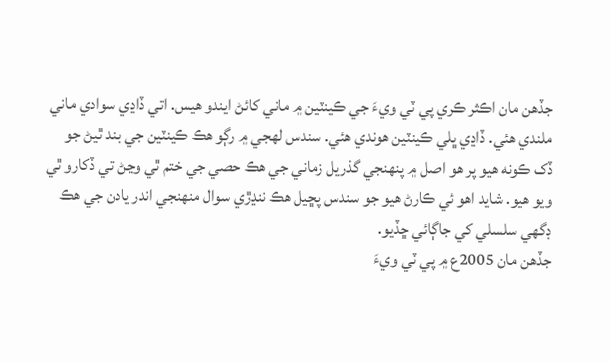جڏهن مان اڪثر ڪري پي ٽي ويءَ جي ڪينٽين ۾ ماني کائڻ ايندو هيس. اتي ڏاڍي سوادي ماني ملندي هئي. ڏاڍي ڀلي ڪينٽين هوندي هئي. سندس لهجي ۾ رڳو هڪ ڪينٽين جي بند ٿيڻ جو ڏک ڪونه هيو پر هو اصل ۾ پنهنجي گذريل زماني جي هڪ حصي جي ختم ٿي وڃڻ تي ڏکارو ٿي ويو هيو. شايد اهو ئي ڪارڻ هيو جو سندس پڇيل هڪ ننڍڙي سوال منهنجي اندر يادن جي هڪ ڊگهي سلسلي کي جاڳائي ڇڏيو.
جڏهن مان 2005ع ۾ پي ٽي ويءَ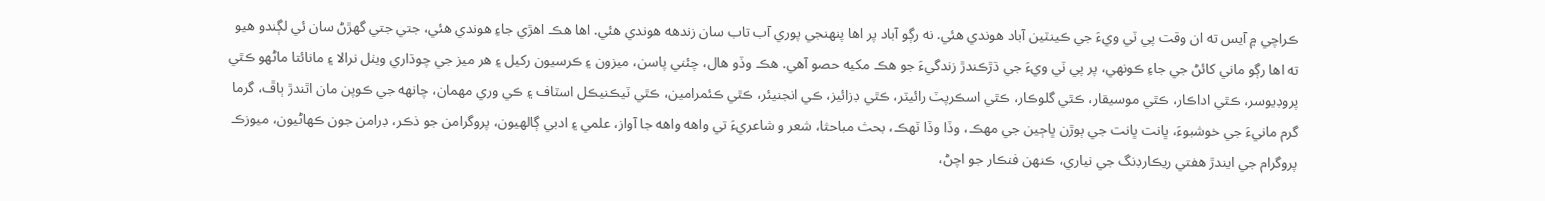ڪراچي ۾ آيس ته ان وقت پي ٽي ويءَ جي ڪينٽين آباد هوندي هئي. نه رڳو آباد پر اها پنهنجي پوري آب تاب سان زندهه هوندي هئي. اها هڪ اهڙي جاءِ هوندي هئي، جتي جتي گهڙڻ سان ئي لڳندو هيو ته اها رڳو ماني کائڻ جي جاءِ ڪونهي، پر پي ٽي ويءَ جي ڌڙڪندڙ زندگيءَ جو هڪ مکيه حصو آهي. هڪ وڏو هال، چئني پاسن، ميزون ۽ ڪرسيون رکيل ۽ هر ميز جي چوڌاري ويٺل نرالا ۽ مانائتا ماڻهو ڪٿي پروڊيوسر، ڪٿي اداڪار، ڪٿي موسيقار، ڪٿي گلوڪار، ڪٿي اسڪرپٽ رائيٽر، ڪٿي ڊزائيز، ڪي انجنيئر، ڪٿي ڪئمرامين، ڪٿي ٽيڪنيڪل اسٽاف ۽ ڪي وري مهمان، چانهه جي ڪوپن مان اٿندڙ ٻاڦ، گرما گرم مانيءَ جي خوشبوءَ، ڀانت ڀانت جي ٻوڙن ڀاڄين جي مهڪ، وڏا وڏا ٽهڪ، بحث مباحثا، شعر و شاعريءَ تي واهه واهه جا آواز، علمي ۽ ادبي ڳالهيون، پروگرامن جو ذڪر، ڊرامن جون ڪهاڻيون، ميوزڪ پروگرام جي ايندڙ هفتي ريڪارڊنگ جي نياري، ڪنهن فنڪار جو اچڻ،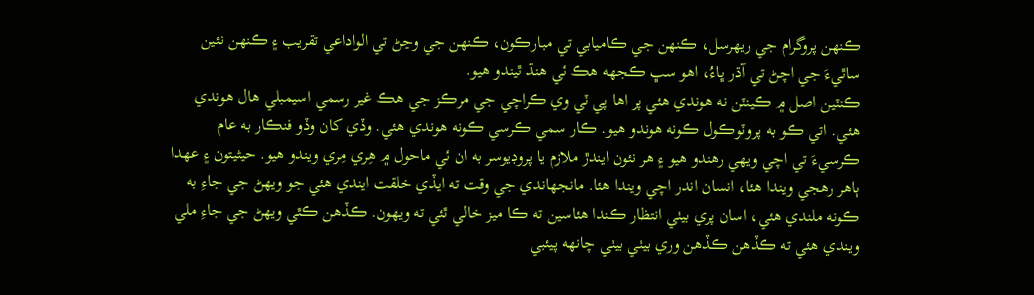ڪنهن پروگرام جي ريهرسل، ڪنهن جي ڪاميابي تي مبارڪون، ڪنهن جي وڃڻ تي الواداعي تقريب ۽ ڪنهن نئين ساٿيءَ جي اچڻ تي آڌر ڀاءُ، اهو سڀ ڪجهه هڪ ئي هنڌ ٿيندو هيو.
ڪنٽين اصل ۾ ڪينٽن نه هوندي هئي پر اها پي ٽي وي ڪراچي جي مرڪز جي هڪ غير رسمي اسيمبلي هال هوندي هئي. اتي ڪو به پروٽوڪول ڪونه هوندو هيو. ڪار سمي ڪرسي ڪونه هوندي هئي. وڏي کان وڏو فنڪار به عام ڪرسيءَ تي اچي ويهي رهندو هيو ۽ هر نئون ايندڙ ملازم يا پروڊيوسر به ان ئي ماحول ۾ هِري مِري ويندو هيو. حيثيتون ۽ عهدا ٻاهر رهجي ويندا هئا، انسان اندر اچي ويندا هئا. مانجهاندي جي وقت ته ايڏي خلقت ايندي هئي جو ويهڻ جي جاءِ به ڪونه ملندي هئي، اسان پري بيٺي انتظار ڪندا هئاسين ته ڪا ميز خالي ٿئي ته ويهون. ڪڏهن ڪٿي ويهڻ جي جاءِ ملي ويندي هئي ته ڪڏهن ڪڏهن وري بيٺي بيٺي چانهه پيئبي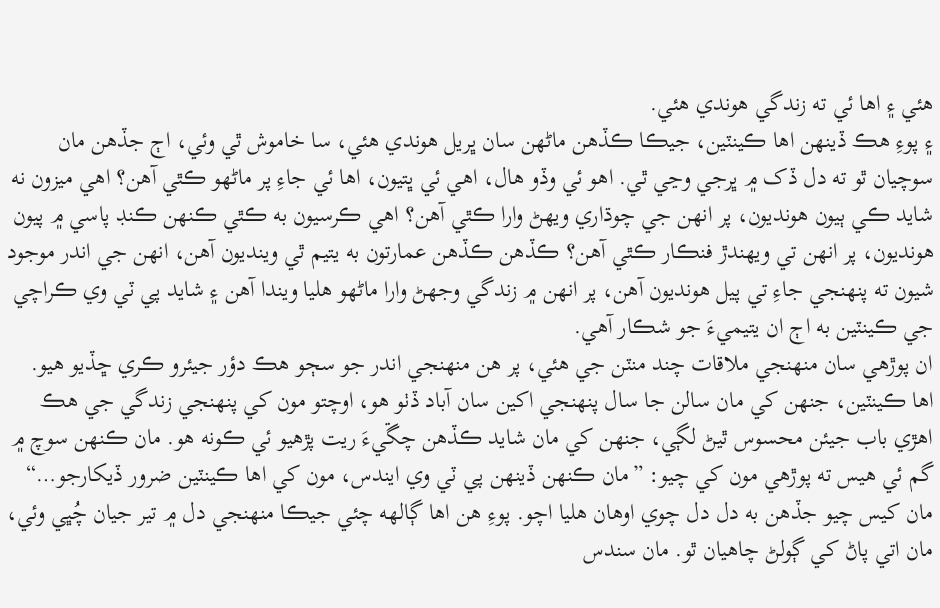هئي ۽ اها ئي ته زندگي هوندي هئي.
۽ پوءِ هڪ ڏينهن اها ڪينٽين، جيڪا ڪڏهن ماڻهن سان ڀريل هوندي هئي، سا خاموش ٿي وئي، اڄ جڏهن مان سوچيان ٿو ته دل ڏک ۾ ڀرجي وڃي ٿي. اهو ئي وڏو هال، اهي ئي ڀتيون، اها ئي جاءِ پر ماڻهو ڪٿي آهن؟ اهي ميزون نه شايد ڪي ٻيون هونديون، پر انهن جي چوڌاري ويهڻ وارا ڪٿي آهن؟ اهي ڪرسيون به ڪٿي ڪنهن ڪنڊ پاسي ۾ پيون هونديون، پر انهن تي ويهندڙ فنڪار ڪٿي آهن؟ ڪڏهن ڪڏهن عمارتون به يتيم ٿي وينديون آهن، انهن جي اندر موجود شيون ته پنهنجي جاءِ تي پيل هونديون آهن، پر انهن ۾ زندگي وجهڻ وارا ماڻهو هليا ويندا آهن ۽ شايد پي ٽي وي ڪراچي جي ڪينٽين به اڄ ان يتيميءَ جو شڪار آهي.
ان پوڙهي سان منهنجي ملاقات چند منٽن جي هئي، پر هن منهنجي اندر جو سڄو هڪ دؤر جيئرو ڪري ڇڏيو هيو. اها ڪينٽين، جنهن کي مان سالن جا سال پنهنجي اکين سان آباد ڏٺو هو، اوچتو مون کي پنهنجي زندگي جي هڪ اهڙي باب جيئن محسوس ٿيڻ لڳي، جنهن کي مان شايد ڪڏهن چڱيءَ ريت پڙهيو ئي ڪونه هو. مان ڪنهن سوچ ۾ گم ئي هيس ته پوڙهي مون کي چيو: ”مان ڪنهن ڏينهن پي ٽي وي ايندس، مون کي اها ڪينٽين ضرور ڏيکارجو…“ مان کيس چيو جڏهن به دل دل چوي اوهان هليا اچو. پوءِ هن اها ڳالهه چئي جيڪا منهنجي دل ۾ تير جيان چُڀي وئي، مان اتي پاڻ کي ڳولڻ چاهيان ٿو. مان سندس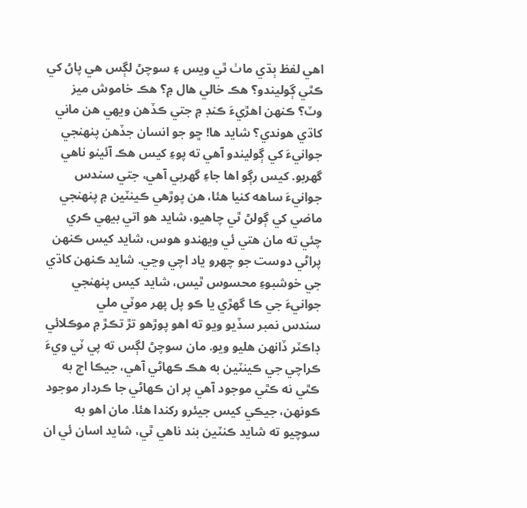اهي لفظ ٻڌي ماٺ ٿي ويس ۽ سوچڻ لڳس هي پاڻ کي ڪٿي ڳوليندو؟ هڪ خالي هال ۾؟ هڪ خاموش ميز وٽ؟ ڪنهن اهڙيءَ ڪنڊ ۾ جتي ڪڏهن ويهي هن ماني کاڌي هوندي؟ شايد ها! ڇو جو انسان جڏهن پنهنجي جوانيءَ کي ڳوليندو آهي ته پوءِ کيس هڪ آئينو ناهي گهربو. کيس رڳو اها جاءِ گهربي آهي، جتي سندس جوانيءَ ساهه کنيا هئا، هن پوڙهي ڪينٽين ۾ پنهنجي ماضي کي ڳولڻ ٿي چاهيو، شايد هو اتي بيهي ڪري چئي ته مان هتي ئي ويهندو هوس، شايد کيس ڪنهن پراڻي دوست جو چهرو ياد اچي وڃي. شايد ڪنهن کاڌي جي خوشبوءِ محسوس ٿيس، شايد کيس پنهنجي جوانيءَ جي ڪا گهڙي يا ڪو پل پهر موٽي ملي
سندس نمبر سڏيو ويو ته اهو پوڙهو تڙ تڪڙ ۾ موڪلائي ڊاڪٽر ڏانهن هليو ويو. مان سوچڻ لڳس ته پي ٽي ويءَ ڪراچي جي ڪينٽين به هڪ ڪهاڻي آهي، جيڪا اڄ به ڪٿي نه ڪٿي موجود آهي پر ان ڪهاڻي جا ڪردار موجود ڪونهن، جيڪي کيس جيئرو رکندا هئا. مان اهو به سوچيو ته شايد ڪنٽين بند ناهي ٿي، شايد اسان ئي ان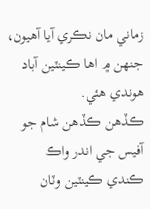زماني مان نڪري آيا آهيون، جنهن ۾ اها ڪينٽين آباد هوندي هئي.
ڪڏهن ڪڏهن شام جو آفيس جي اندر واڪ ڪندي ڪينٽين وٽان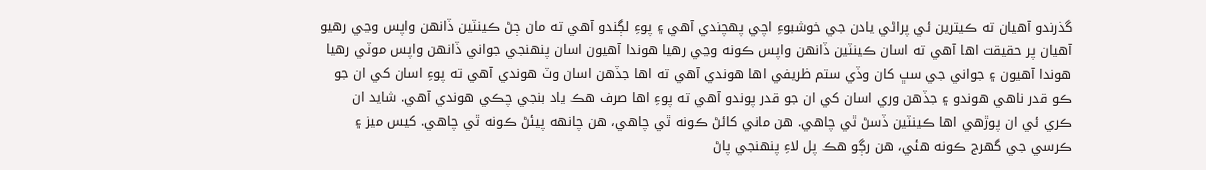گذرندو آهيان ته ڪيترين ئي پراڻي يادن جي خوشبوءِ اچي پهچندي آهي ۽ پوءِ لڳندو آهي ته مان ڄڻ ڪينٽين ڏانهن واپس وڃي رهيو آهيان پر حقيقت اها آهي ته اسان ڪينٽين ڏانهن واپس ڪونه وڃي رهيا هوندا آهيون اسان پنهنجي جواني ڏانهن واپس موٽي رهيا هوندا آهيون ۽ جواني جي سڀ کان وڏي ستم ظريفي اها هوندي آهي ته اها جڏهن اسان وٽ هوندي آهي ته پوءِ اسان کي ان جو ڪو قدر ناهي هوندو ۽ جڏهن وري اسان کي ان جو قدر پوندو آهي ته پوءِ اها صرف هڪ ياد بنجي چڪي هوندي آهي. شايد ان ڪري ئي ان پوڙهي اها ڪينٽين ڏسڻ ٿي چاهي. هن ماني کائڻ ڪونه ٿي چاهي، هن چانهه پيئڻ ڪونه ٿي چاهي. کيس ميز ۽ ڪرسي جي گهرج ڪونه هئي، هن رڳو هڪ پل لاءِ پنهنجي پاڻ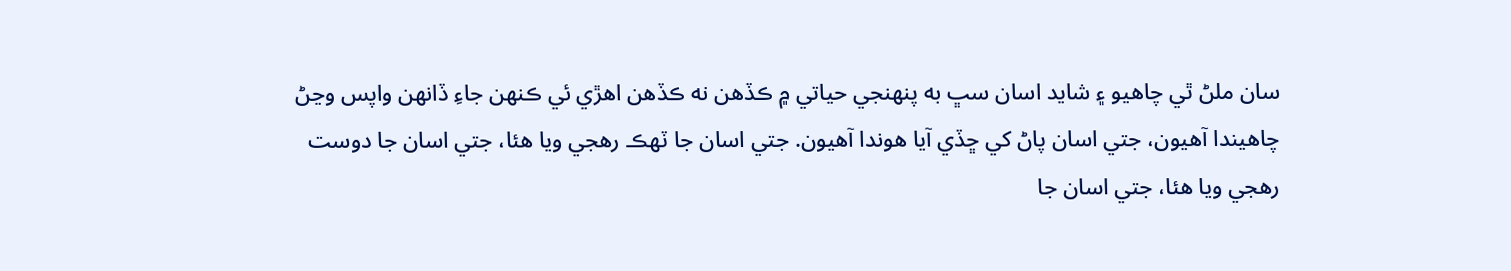سان ملڻ ٿي چاهيو ۽ شايد اسان سڀ به پنهنجي حياتي ۾ ڪڏهن نه ڪڏهن اهڙي ئي ڪنهن جاءِ ڏانهن واپس وڃڻ چاهيندا آهيون، جتي اسان پاڻ کي ڇڏي آيا هوندا آهيون. جتي اسان جا ٽهڪ رهجي ويا هئا، جتي اسان جا دوست رهجي ويا هئا، جتي اسان جا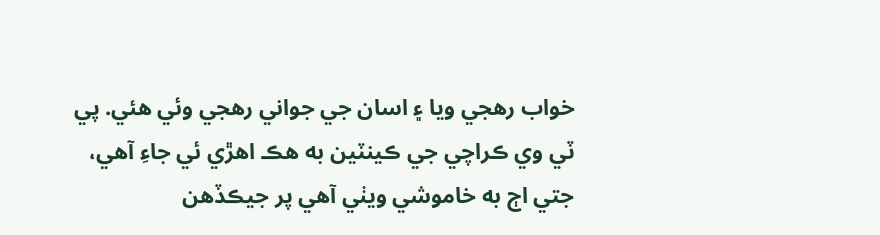خواب رهجي ويا ۽ اسان جي جواني رهجي وئي هئي. پي ٽي وي ڪراچي جي ڪينٽين به هڪ اهڙي ئي جاءِ آهي، جتي اڄ به خاموشي ويٺي آهي پر جيڪڏهن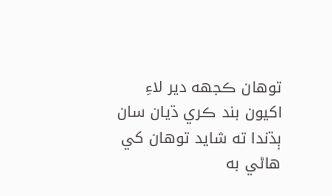توهان ڪجهه دير لاءِ اکيون بند ڪري ڌيان سان ٻڌندا ته شايد توهان کي هاڻي به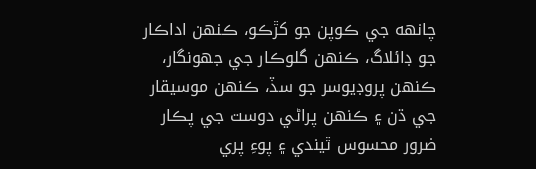چانهه جي ڪوپن جو کڙڪو، ڪنهن اداڪار جو ڊائلاگ، ڪنهن گلوڪار جي جهونگار، ڪنهن پروڊيوسر جو سڏ، ڪنهن موسيقار جي ڌن ۽ ڪنهن پراڻي دوست جي پڪار ضرور محسوس ٿيندي ۽ پوءِ پري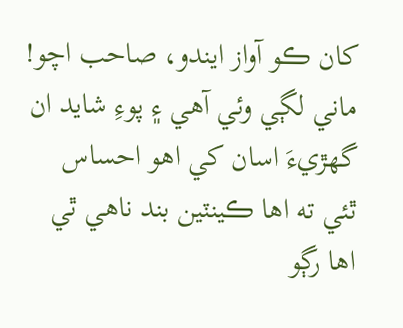کان ڪو آواز ايندو، صاحب اچو! ماني لڳي وئي آهي ۽ پوءِ شايد ان گهڙيءَ اسان کي اهو احساس ٿئي ته اها ڪينٽين بند ناهي ٿي اها رڳو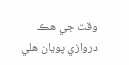وقت جي هڪ دروازي پويان هلي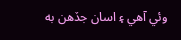وئي آهي ۽ اسان جڏهن به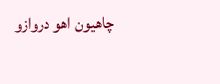چاهيون اهو دروازو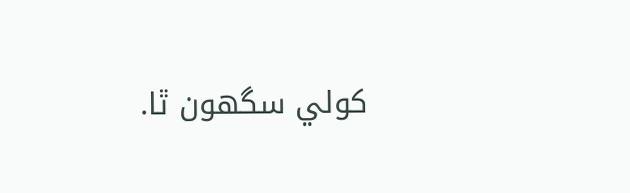کولي سگهون ٿا.